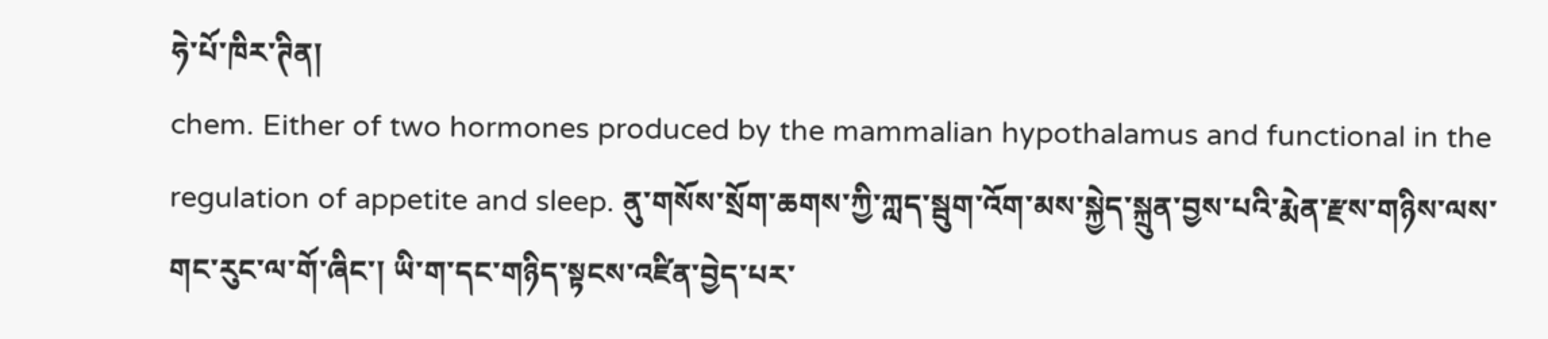ཧེ་པོ་ཁིར་ཊིན།
chem. Either of two hormones produced by the mammalian hypothalamus and functional in the regulation of appetite and sleep. ནུ་གསོས་སྲོག་ཆགས་ཀྱི་ཀླད་སྦུག་འོག་མས་སྐྱེད་སྐྲུན་བྱས་པའི་རྨེན་རྫས་གཉིས་ལས་གང་རུང་ལ་གོ་ཞིང་། ཡི་ག་དང་གཉིད་སྟངས་འཛིན་བྱེད་པར་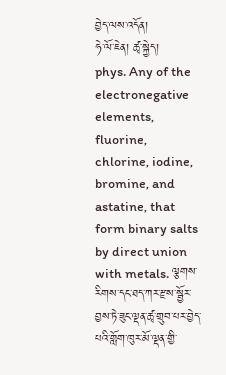བྱེད་ལས་འདོན།
ཧེ་ལོ་ཇེན། ཚྭ་སྐྱེད།
phys. Any of the electronegative elements, fluorine, chlorine, iodine, bromine, and astatine, that form binary salts by direct union with metals. ལྕགས་རིགས་དང་ཐད་ཀར་རྫས་སྦྱོར་བྱས་ཏེ་ཟུང་ལྡན་ཚྭ་གྲུབ་པར་བྱེད་པའི་གློག་ཁུར་མོ་ལྡན་གྱི་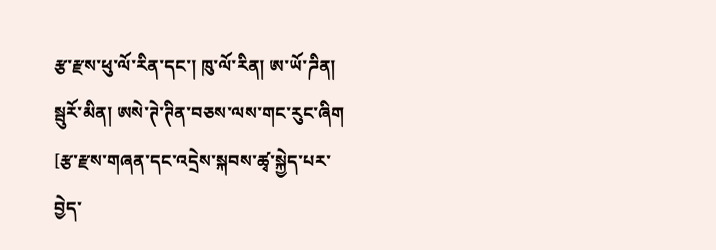རྩ་རྫས་ཕུ་ལོ་རིན་དང་། ཁུ་ལོ་རིན། ཨ་ཡོ་ཌིན། སྦུརོ་མིན། ཨསེ་ཊེ་ཊིན་བཅས་ལས་གང་རུང་ཞིག [རྩ་རྫས་གཞན་དང་འདྲེས་སྐབས་ཚྭ་སྐྱེད་པར་བྱེད་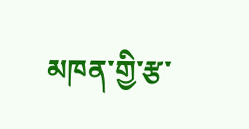མཁན་གྱི་རྩ་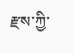རྫས་ཀྱི་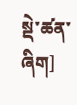སྡེ་ཚན་ཞིག]